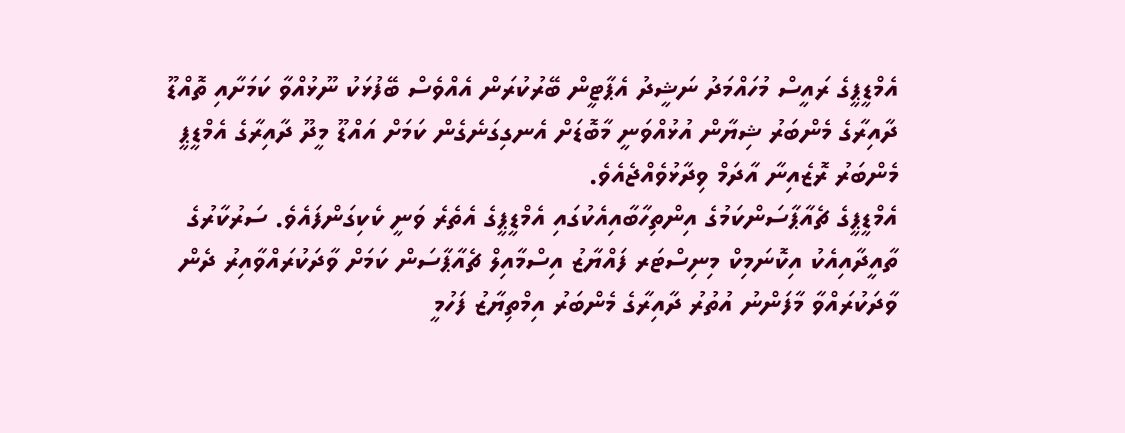އެމްޑީޕީގެ ރައީސް މުހައްމަދު ނަޝީދު އެޕާޓީން ބޭރުކުރަން އެއްވެސް ބޭފުޅަކު ނޫޅުއްވާ ކަމަށާއި ތޮއްޑޫ ދާއިރާގެ މެންބަރު ޝިޔާން އުޅުއްވަނީ މާބޮޑަށް އެނގިގަނެގެން ކަމަށް އައްޑޫ މީދޫ ދާއިރާގެ އެމްޑީޕީ މެންބަރު ރޮޒެއިނާ އާދަމް ވިދާޅުވެއްޖެއެވެ.
އެމްޑީޕީގެ ޗެއާޕާސަންކަމުގެ އިންތިހާބާއިއެކުގައި އެމްޑީޕީގެ އެތެރެ ވަނީ ކެކިގަންފައެވެ. ސަރުކާރުގެ ތާއީދާއިއެކު އިކޮނަމިކް މިނިސްޓަރ ފައްޔާޒު އިސްމާއިލް ޗެއާޕާސަން ކަމަށް ވާދަކުރައްވާއިރު ދެން ވާދަކުރައްވާ މާފަންނު އުތުރު ދާއިރާގެ މެންބަރު އިމްތިޔާޒު ފަހުމީ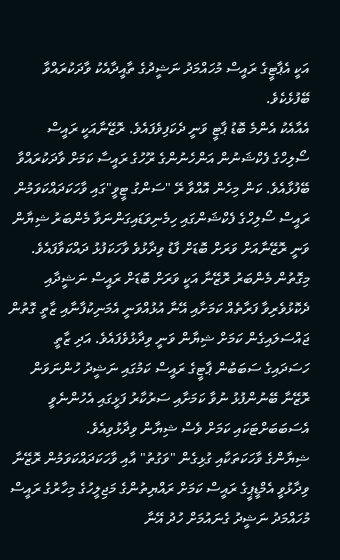އަކީ އެޕާޓީގެ ރައީސް މުހައްމަދު ނަޝީދުގެ ތާއީދާއެކު ވާދަކުރައްވާ ބޭފުޅެކެވެ.
އެއާއެކު އެންމެ ބޮޑު ޕާޓީ ވަނީ ދެކަފިވެފައެވެ. ރޮޒޭނާއަކީ ރައީސް ސޯލިހްގެ ފެކްޝަނުން އަންހެނުންގެ ރޫހުގެ ރައީސާ ކަމަށް ވާދަކުރައްވާ ބޭފުޅާއެވެ. ކަން މިހެން އޮއްވާ ރޭ "ސަންގު ޓީވީ"ގައި ވާހަކަދައްކަވަމުން ރައީސް ސޯލިހްގެ ފެކްޝަންގައި ހިމެނިވަޑައިގަންނަވާ މެންބަރު ޝިޔާން ވަނީ ރޮޒޭނާއަށް ވަރަށް ބޮޑަށް ފާޑު ވިދާޅުވެ ވާހަކަފުޅު ދައްކަވާފައެވެ.
މިގޮތުން މެންބަރު ރޮޒޭނާ އަކީ ވަރަށް ބޮޑަށް ރައީސް ނަޝީދާއި ދެކޮޅުވެރިވާ ފަރާތެއް ކަމަށާއި އޭނާ އުޅުއްވަނީ އެމަނިކުފާނާއި ޒާތީ ގޮތުން ޖައްސަލައިގެން ކަމަށް ޝިޔާން ވަނީ ވިދާޅުވެފައެވެ. އަދި ޒާތީ ހަސަދައިގެ ސަބަބުން ޕާޓީގެ ރައީސް ކަމުގައި ނަޝީދު ހުންނަވަން ރޮޒޭނާ ބޭނުންފުޅު ނުވާ ކަމަށާއި ސަރުކާރު ފަޅީގައި އެހުންނެވީ އެސަބަބަށްޓަކައި ކަމަށް ވެސް ޝިޔާން ވިދާޅުވިއެވެ.
ޝިޔާންގެ ވާހަކަތަކާއި ގުޅިގެން "ވަގުތު" އާއި ވާހަކަދައްކަވަމުން ރޮޒޭނާ ވިދާޅުވީ އެމްޑީޕީގެ ރައީސް ކަމަށް ރައްޔިތުންގެ މަޖިލީހުގެ މިހާރުގެ ރައީސް މުހައްމަދު ނަޝީދު ގެނައުމަށް ހުދު އޭނާ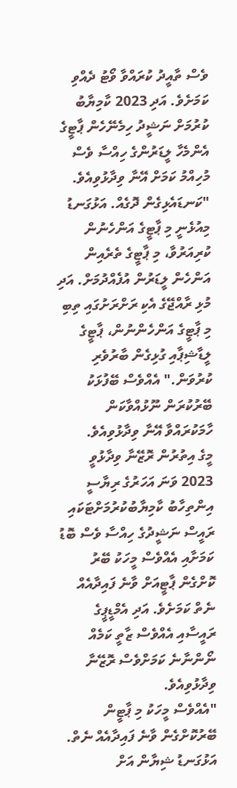ވެސް ތާއީދު ކުރައްވާ ވޯޓު ދެއްވި ކަމަށެވެ. އަދި 2023 ކާމިޔާބު ކުރުމަށް ނަޝީދު ހިމެނޭހެން ޕާޓީގެ އެންމެހާ ލީޑަރުންގެ ހިއްސާ ވެސް މުހިއްމު ކަމަށް އޭނާ ވިދާޅުވިއެވެ.
"ކަނޑައެޅިގެން ދޮގެއް. އަޅުގަނޑު މިއުޅެނީ މި ޕާޓީގެ އަންހެނުން ކުރިއަރުވާ، މި ޕާޓީގެ ތެރެއިން އަންހެން ލީޑަރުން އުފެއްދުމަށް. އަދި މުޅި ރާއްޖޭގެ އެކި ރަށްރަށުގައި ތިބި މި ޕާޓީގެ އަންހެންނުން، ޕާޓީގެ ލީޑާޝިޕާއި ގުޅިގެން ބާރުވެރި ކުރުވަން." އެއްވެސް ބޭފުޅަކު ބޭރުކުރަން ނޫޅުއްވާކަން ހާމަކުރައްވާ އޭނާ ވިދާޅުވިއެވެ.
މީގެ އިތުރުން ރޮޒޭނާ ވިދާޅުވީ 2023 ވަނަ އަހަރުގެ ރިޔާސީ އިންތިހާބު ކާމިޔާބުކުރުމަށްޓަކައި ރައީސް ނަޝީދުގެ ހިއްސާ ވެސް ބޮޑު ކަމަށާއި އެއްވެސް މީހަކު ބޭރު ކޮށްގެން ޕާޓީއަށް ވާނެ ފައިދާއެއް ނެތް ކަމަށެވެ. އަދި އެމްޑީޕީގެ ރައީސާއި އެއްވެސް ޒާތީ ކަމެއް ނޯންނާނެ ކަމަށްވެސް ރޮޒޭނާ ވިދާޅުވިއެވެ.
"އެއްވެސް މީހަކު މި ޕާޓީން ބޭރުކޮށްގެން ވާނެ ފައިދާއެއް ނެތް. އަޅުގަނޑު ޝިޔާން އަށް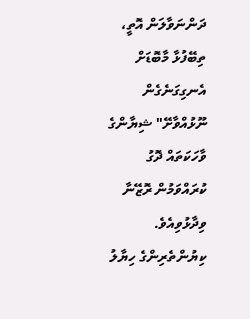ދަންނަވާލަން އޮތީ، ތިބޭފުޅާ މާބޮޑަށް އެނގިގަނެގެން ނޫޅުއްވާށޭ" ޝިޔާންގެ ވާހަކަތައް ދޮގު ކުރައްވަމުން ރޮޒޭނާ ވިދާޅުވިއެވެ.
ކިޔުންތެރިންގެ ހިޔާލު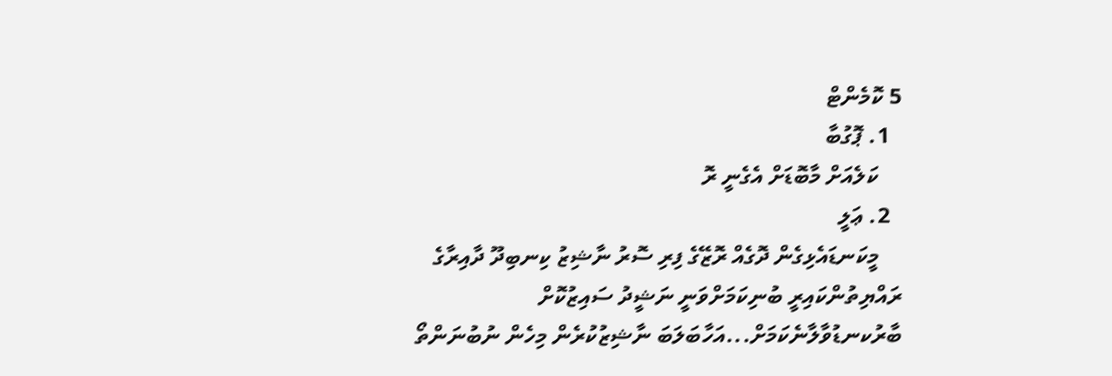5 ކޮމެންޓް
  1. ޕޮގުބާ
    ކަލެއަށް މާބޮޑަށް އެގެނީ ރޮ
  2. ޢަލީ
    މީކަނޑައެޅިގެން ދޮގެއް ރޮޒޭގެ ފިރި ސޮރު ނާޝިޒު ކިނބިދޫ ދާއިރާގެ ރައްޔިތުންކައިރީ ބުނިކަމަށްވަނީ ނަޝީދު ސައިޒުކޮށް ބާރުކނޑުވާލާނެކަމަށް...އަހާބަލަބަ ނާޝިޒުކުރެން މިހެން ނުބުނަންތޯ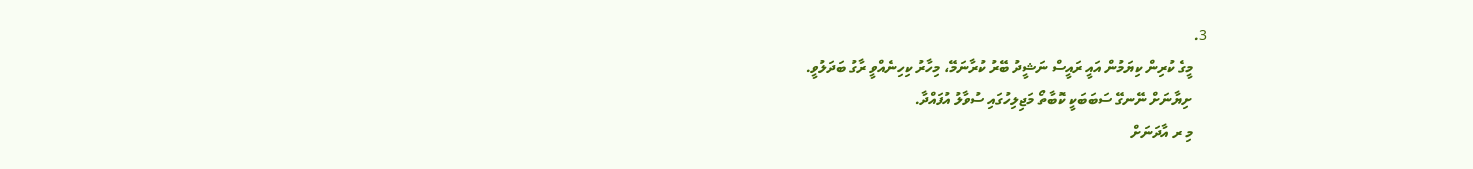3.
    މީގެ ކުރިން ކިޔަމުން އައީ ރައީސް ނަޝީދު ބޭރު ކުރާނަމޭ، މިހާރު ކިހިނެއްވީ ރާގު ބަދަލުވީ.
    ށިޔާނަށް ނޭނގޭ ސަބަބަކީ ކޮބާތޯ މަޖިލިހުގައި ސުވާލު އުފައްދާ.
    މި ރ އާދަނަށް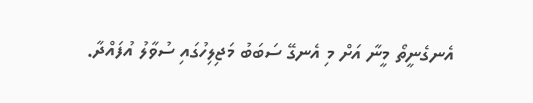އެނގެނީތޯ މީނާ އަށް މި އެނގޭ ސަބަބު މަޖިލިހުގައި ސުވާލު އުފައްދާ.